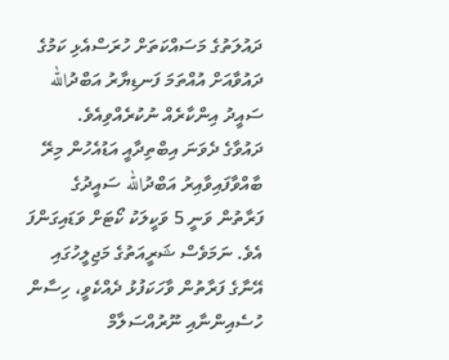ދައުލަތުގެ މަސައްކަތަށް ހުރަސްއެޅި ކަމުގެ ދައުވާއަށް އުއްތަމަ ފަނޑިޔާރު އަބްދުالله ސައީދު އިންކާރެއް ނުކުރެއްވިއެވެ.
ދައުވާގެ ދެވަނަ އިބްތިދާއީ އަޑުއެހުން މިރޭ ބާއްވާފައިވާއިރު އަބްދުالله ސައީދުގެ ފަރާތުން ވަނީ 5 ވަކީލަކު ކޯޓަށް ވަޑައިގަންފަ އެވެ. ނަމަވެސް ޝަރީއަތުގެ މަޖިލީހުގައި އޭނާގެ ފަރާތުން ވާހަކަފުޅު ދެއްކެވީ، ހިސާން ހުސެއިންނާއި ނޫރުއްސަލާމް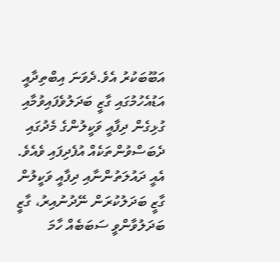އަބޫބަކުރު އެވެ.ދެވަނަ އިބްތިދާއީ އަޑުއެހުމުގައި ގާޒީ ބަދަލުވެފައިވުމާއި ގުޅިގެން ދިފާއީ ވަކީލުންގެ މެދުގައި ދެބަސްވުންތަކެއް އުފެދިފައި ވެއެވެ. އެއީ ދައުލަތުންނާއި ދިފާއީ ވަކީލުން ގާޒީ ބަދަލުކުރަން ނޭދުނުއިރު، ގާޒީ ބަދަލުވާންވީ ސަބަބެއް ހާމަ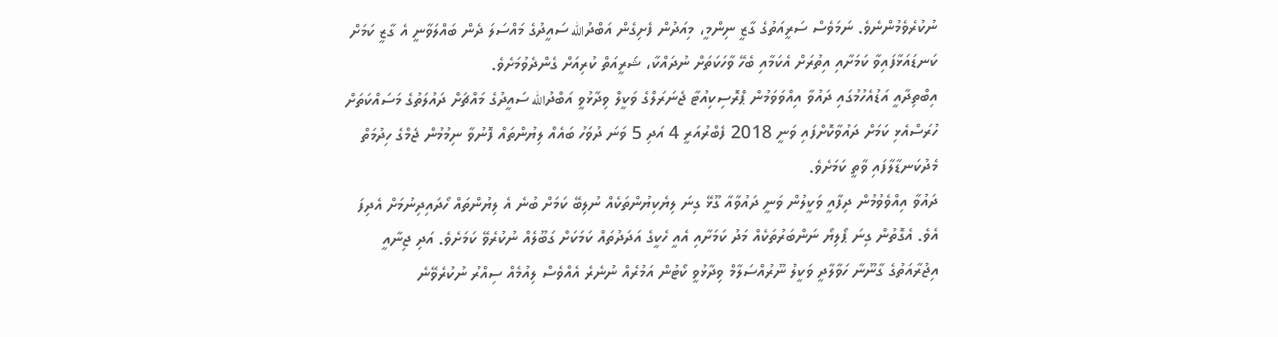ނުކުރެވެމުންނެވެ. ނަމަވެސް ސަރީއަތުގެ ގާޒީ ނިންމީ، މިއަދުން ފެށިގެން އަބްދުالله ސައީދުގެ މައްސަލަ ދެން ބައްލަވާނީ އެ ގާޒީ ކަމަށް ކަނޑައަޅާފައިވާ ކަމަށާއި އިތުރަށް އެކަމާއި ބެހޭ ވާހަކަތަށް ނުދައްކާ، ޝަރީއަތް ކުރިއަށް ގެންދެވުމަށެވެ.
އިބްތިދާއީ އަޑުއެހުމުގައި ދައުވާ އިއްވަވަމުން ޕްރޮސިކިއުޓާ ޖެނަރަލްގެ ވަކީލް ވިދާޅުވީ އަބްދުالله ސައީދުގެ މައްޗަށް ދައުލަތުގެ މަސައްކަތަށް ހުރަސްއެޅި ކަމަށް ދައުވާކޮށްފައި ވަނީ 2018 ފެބްރުއަރީ 4 އަދި 5 ވަނަ ދުވަހު ބައެއް ލިޔުންތައް ފޮނުވާ ނިމުމުން ޖެމްގެ ހިދުމަތް މެދުކަނޑާލާފައި ވާތީ ކަމަށެވެ.
ދައުވާ އިއްވެވުމުން ދިފާއީ ވަކީލުން ވަނީ ދައުވާއާ ގޫޅޭ ގިނަ ލިޔެކިޔުންތަކެއް ނުލިބޭ ކަމަށް ބުނެ އެ ލިޔުންތައް ހޯދައިދިނުމަށް އެދިފަ އެވެ. އެގޮތުން ގިނަ ޕޯލިޔޯ ނަންބަރުތަކެއް މަދު ކަމަށާއި އެއީ ހެކީގެ އަދަދުތައް ކަމަކަށް ގަބޫލެއް ނުކުރެވޭ ކަމަށެވެ. އަދި ޖިނާއީ އިޖުރާއަތުގެ ގާނޫނާ ހަވާލާދީ ވަކީލު ނޫރުއްސަލާމް ވިދާޅުވީ ކޯޓުން އަމުރެއް ނުނެރެ އެއްވެސް ލިއުމެއް ސިއްރު ނުކުރެވޭނެ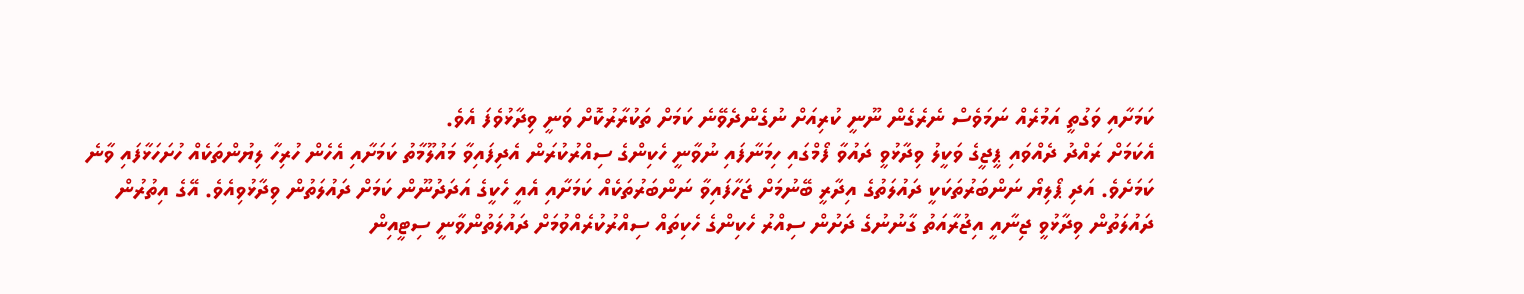ކަމަށާއި ވަގުތީ އަމުރެއް ނަމަވެސް ނެރެގެން ނޫނީ ކުރިއަށް ނުގެންދެވޭނެ ކަމަށް ތަކުރާރުކޮށް ވަނީ ވިދާޅުވެފަ އެވެ.
އެކަމަށް ރައްދު ދެއްވައި ޕީޖީގެ ވަކީލު ވިދާޅުވީ ދައުވާ ފޯމްގައި ހިމަނާފައި ނުވާނީ ހެކިންގެ ސިއްރުކުރަން އެދިފައިވާ މައުލޫމާތު ކަމަށާއި އެހެން ހުރިހާ ލިޔުންތަކެއް ހުށަހަޅާފައި ވާނެ ކަމަށެވެ. އަދި ޕޯލިޔޯ ނަންބަރުތަކަކީ ދައުލަތުގެ އިދާރީ ބޭނުމަށް ޖަހާފައިވާ ނަންބަރުތަކެއް ކަމަށާއި އެއީ ހެކީގެ އަދަދުނޫން ކަމަށް ދައުލަތުން ވިދާޅުވިއެވެ. އޭގެ އިތުރުން ދައުލަތުން ވިދާޅުވީ ޖިނާއީ އިޖުރާއަތު ގާނުނުގެ ދަށުން ސިއްރު ހެކިންގެ ހެކިތައް ސިއްރުކުރެއްވުމަށް ދައުލަތުންވާނީ ސިޓީއިން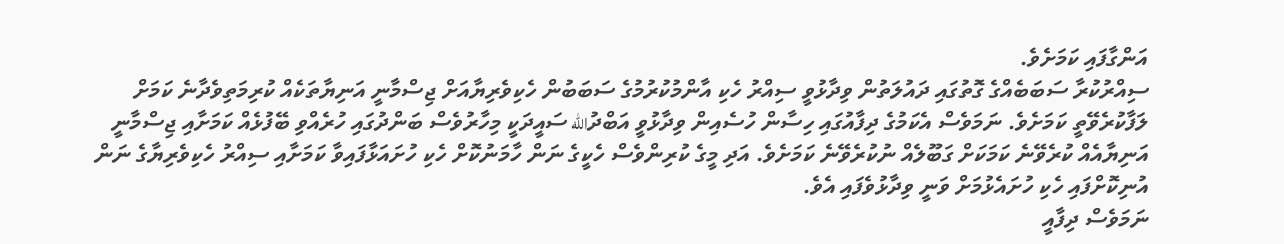އަންގާފައި ކަމަށެވެ.
ސިއްރުކުރާ ސަބަބެއްގެ ގޮތުގައި ދައުލަތުން ވިދާޅުވީ ސިއްރު ހެކި އާންމުކުރުމުގެ ސަބަބުން ހެކިވެރިޔާއަށް ޖިސްމާނީ އަނިޔާތަކެއް ކުރިމަތިވެދާނެ ކަމަށް ލަފާކުރެވޭތީ ކަމަށެވެ. ނަމަވެސް އެކަމުގެ ދިފާއުގައި ހިސާން ހުސެއިން ވިދާޅުވީ އަބްދުالله ސައީދަކީ މިހާރުވެސް ބަންދުގައި ހުރެއްވި ބޭފުޅެއް ކަމަށާއި ޖިސްމާނީ އަނިޔާއެއް ކުރެވޭނެ ކަމަކަށް ގަބޫލެއް ނުކުރެވޭނެ ކަމަށެވެ. އަދި މީގެ ކުރިންވެސް ހެކީގެ ނަން ހާމަނުކޮށް ހެކި ހުށައަޅާފައިވާ ކަމަށާއި ސިއްރު ހެކިވެރިޔާގެ ނަން އުނިކޮށްފައި ހެކި ހުށައެޅުމަށް ވަނީ ވިދާޅުވެފައި އެވެ.
ނަމަވެސް ދިފާއީ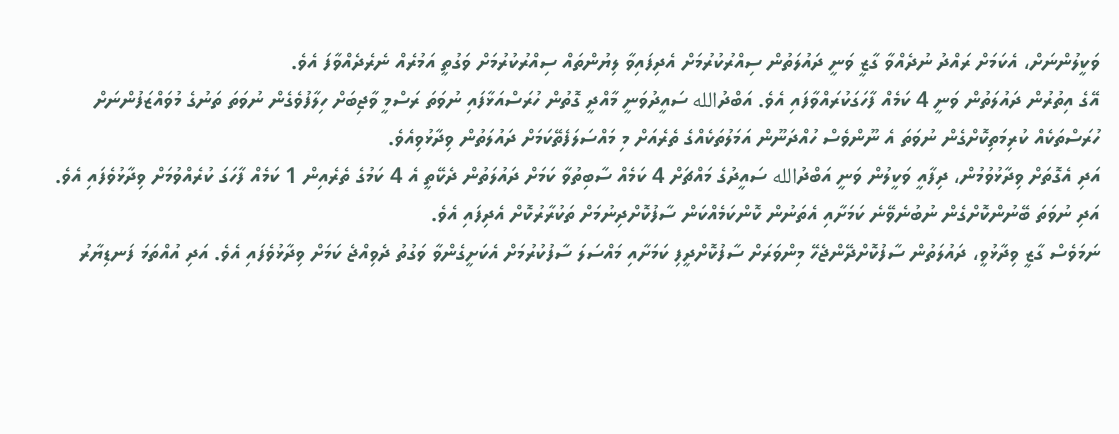ވަކީލުންނަށް، އެކަމަށް ރައްދު ނުދެއްވާ ގާޒީ ވަނީ ދައުލަތުން ސިއްރުކުރުމަށް އެދިފައިވާ ލިޔުންތައް ސިއްރުކުރުމަށް ވަގުތީ އަމުރެއް ނެރެދެއްވާފަ އެވެ.
އޭގެ އިތުރުން ދައުލަތުން ވަނީ 4 ކަމެއް ފާހަގަކުރައްވާފައި އެވެ. އަބްދުالله ސައީދުވަނީ މާއްދީ ގޮތުން ހުރަސްއަޅާފައި ނުވަތަ ރަސްމީ ވާޖިބަށް ހިލާފުވެގެން ނުވަތަ ތަނުގެ މުވައްޒަފުންނަށް ހުރަސްތަކެއް ކުރިމަތިކޮށްގެން ނުވަތަ އެ ނޫންވެސް ހުއްދަނޫން އަމަލުތަކެއްގެ ތެރެއަށް މި މައްސަލަފެތޭކަމަށް ދައުލަތުން ވިދާޅުވިއެވެ.
އަދި އެގޮތަށް ވިދާޅުވުމުން، ދިފާއީ ވަކީލުން ވަނީ އަބްދުالله ސައީދުގެ މައްޗަށް 4 ކަމެއް ސާބިތުވާ ކަމަށް ދައުލަތުން ދެކޭތީ އެ 4 ކަމުގެ ތެރެއިން 1 ކަމެއް ފާހަގަ ކުރެއްވުމަށް ވިދާޅުވެފައި އެވެ. އަދި ނުވަތަ ބޭނުންކޮށްގެން ނުބުނެވޭނެ ކަމަށާއި އެތަނުން ކޮންކަމެއްކަން ސާފުކޮށްދިނުމަށް ތަކުރާރުކޮށް އެދިފައި އެވެ.
ނަމަވެސް ގާޒީ ވިދާޅުވީ، ދައުލަތުން ސާފުކޮށްދޭންޖެހޭ މިންވަރަށް ސާފުކޮށްދީފި ކަމަށާއި މައްސަލަ ސާފުކުރުމަށް އެކަށީގެންވާ ވަގުތު ދެވިއްޖެ ކަމަށް ވިދާޅުވެފައި އެވެ. އަދި އުއްތަމަ ފަނޑިޔާރު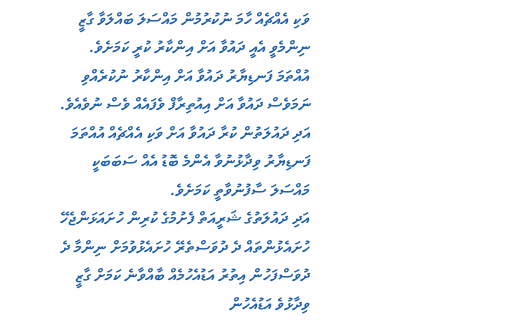ވަކި އެއްޗެއް ހާމަ ނުކުރުމުން މައްސަލަ ބައްލަވާ ގާޒީ ނިންމެވީ އެއީ ދައުވާ އަށް އިންކާރު ކުރީ ކަމަށެވެ.
އުއްތަމަ ފަނޑިޔާރު ދައުވާ އަށް އިންކާރު ނުކުރެއްވި ނަމަވެސް ދައުވާ އަށް އިއުތިރާފް ވެފައެއް ވެސް ނުވެއެވެ. އަދި ދައުލަތުން ކުރާ ދައުވާ އަށް ވަކި އެއްޗެއް އުއްތަމަ ފަނޑިޔާރު ވިދާޅުނުވާ އެންމެ ބޮޑު އެއް ސަބަބަކީ މައްސަލަ ސާފުނުވާތީ ކަމަށެވެ.
އަދި ދައުލަތުގެ ޝަރީއަތް ފެށުމުގެ ކުރިން ހުށައަޅަންޖެހޭ ހުށައެޅުންތައް ދެ ދުވަސްތެރޭ ހުށައެޅުވުމަށް ނިންމާ ދެ ދުވަސްފަހުން އިތުރު އަޑުއެހުމެއް ބާއްވާނެ ކަމަށް ގާޒީ ވިދާޅުވެ އަޑުއެހުން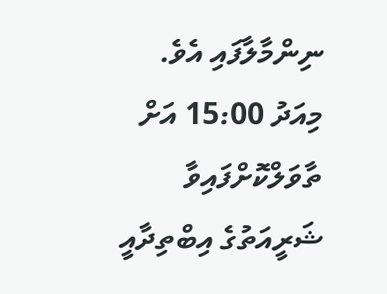ނިންމާލާފައި އެވެ.
މިއަދު 15:00 އަށް ތާވަލްކޮށްފައިވާ ޝަރީއަތުގެ އިބްތިދާއީ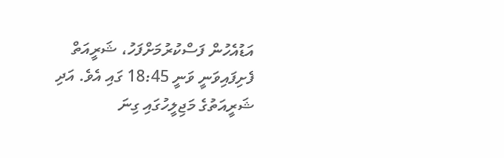އަޑުއެހުން ފަސްކުރުމަށްފަހު، ޝަރީއަތް ފެށިފައިވަނީ ވަނީ 18:45 ގައި އެވެ. އަދި ޝަރީއަތުގެ މަޖިލީހުގައި ގިނަ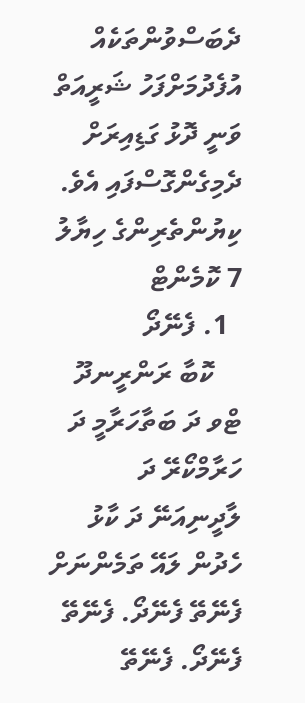ދެބަސްވުންތަކެއް އުފެދުމަށްފަހު ޝަރީއަތް ވަނީ ދޮޅު ގަޑިއިރަށް ދެމިގެންގޮސްފައި އެވެ.
ކިޔުންތެރިންގެ ހިޔާލު
7 ކޮމެންޓް
  1. ފެނޭދޯ
    ކޮބާ ރަންރީނދޫ ޓްވ ދަ ބަތާހަރާމީ ދަ ހަރާމްކޯރޭ ދަ ލާދީނިއަނޭ ދަ ކާޅު ހެދުން ލައޭ ތަމެންނަށް ފެނޭތޭ ފެނޭދޯ. ފެނޭތޭ ފެނޭދޯ. ފެނޭތޭ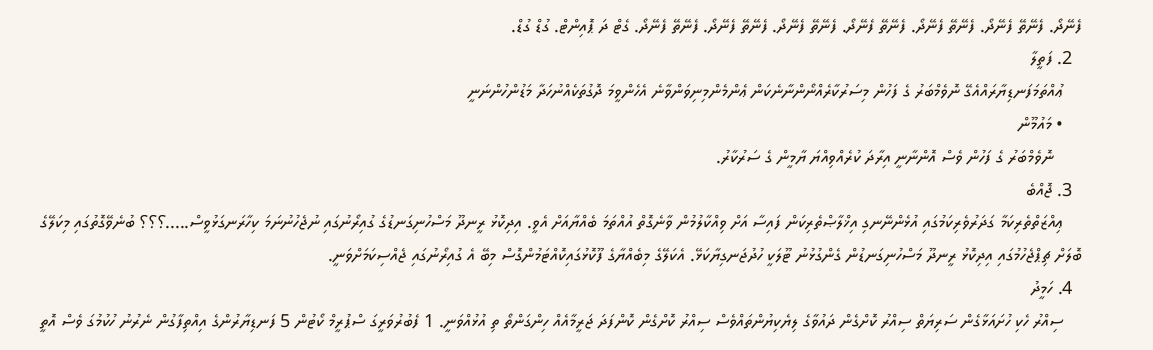ފެނޭދޯ. ފެނޭތޭ ފެނޭދޯ. ފެނޭތޭ ފެނޭދޯ. ފެނޭތޭ ފެނޭދޯ. ފެނޭތޭ ފެނޭދޯ. ފެނޭތޭ ފެނޭދޯ. ފެނޭތޭ ފެނޭދޯ. ގެޓް ދަ ޕޮއިންޓް. ގުޑް ގުޑް.
  2. ފަތީލާ
    ޢުއްތަމަފަނޑިޔާރައްއެގޭ ނޮވެމްބަރު ގެ ފަހުން މިސަރުކާރެއްނޯންނާނެކަން ޢެންމެންމިނިވަންވާނެ އެހެންވީމަ ދޮގުތަކެއްނުހަދާ މަޑުންހުންނަނީ
    • މައުމޫން
      ނޮވެމްބަރު ގެ ފަހުން ވެސް އޮންނާނީ އިރާދަ ކުރެއްވިއްޔަ ޔާމީން ގެ ސަރުކާރު.
  3. ޖޮއްބެ
    ޢިއްޒަތްތެރިކަމާ ގަދަރުވެރިކަމުގައި އުޅެންނޭނގި އިޚްލާޞްތެރިކަން ފައިސާ އަށް ވިއްކާލުމުން ވާނެގޮތް އުއްތަމަ ބެއްޔާއަށް އެވީ. އިދިކޮޅު ރީނދޫ މަސްހުނިގަނޑުގެ ގުއިރޯނުގައި ނުޖެހުނުނަމަ ކިހާރަނގަޅުވީސް.....؟؟؟ ބުނެވޭގޮތުގައި މިކަލޭގެ ބޮލަށް ޗިޕްޖެހުމުގައި އިދިކޮޅު ރީނދޫ މަސްހުނިގަނޑުން ގެންގުޅުނު ޓޫލަކީ ހުދުޖަނގިޔާކަޅޭ. އެކަލޭގެ މިބެއްޔާގެ ފޫކޮޅުގައިކޮއްޓަމުންގޮސް މިބޭ އެ ގުއިރޯނުގައި ޖެއްސިކަމަށްވަނީ.
  4. ހަމީދު
    ސިއްރު ހެކި ހުށައަޅާގެން ސަރިޔަތް ސިއްރު ކޮށްގެން ދައުވާގެ ލިޔެކިޔުންތައްވެސް ސިއްރު ކޮށްގެން ކޮންފަދަ ޖަރީމާއެއް ހިންގަންތޯ ތި އުޅުއްވަނީ. 1 ފެބުރުވަރީގަ ސްޕުރީމް ކޯޓުން 5 ފަނޑިޔާރުންގެ އިއްތިފާގުން ނެރުނު ހުކުމުގަ ވެސް އޮތީ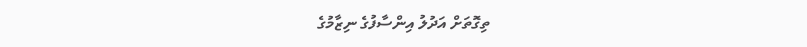ތިގޮތަށް އަދުލު އިންސާފުގެ ނިޒާމުގެ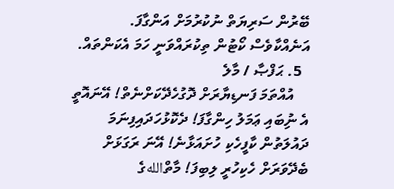ބޭރުން ސަރިޔަތް ނުކުރުމަށް އަންގާފަ. އަނެއްކާވެސް ކޯޓުން ތިކުރައްވަނީ ހަމަ އެކަންތައް.
  5. ޙަފްޞާ / މާލެ
    އުއްތަމަ ފަނޑިޔާރަށް ދޮގުހެދޭކަށްނެތް! އޭނައޮތީ އެ ނިުބައި ޢަމަލު ހިންގާފަ! ދެކޮޅުހަދައިފިނަމަ ދައުލަތުން ކާފީހެކި ހުށައަޅާނެ! އޭނަ ރަގަޅަށް ބެދޭވަރަށް ހެކިހުރީ ލިބިފަ! މާތްاللهގެ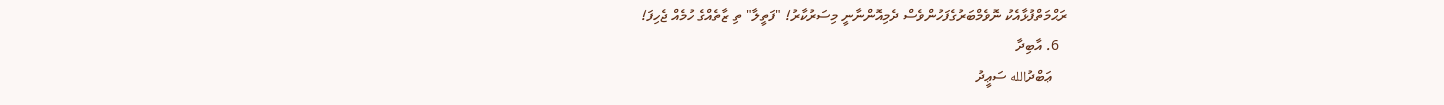ރަޙްމަތްފުޅާއެކު ނޮވެމްބަރުގެފަހުންވެސް ދެމިއޮންނާނީ މިސަރުކާރު! "ފަތީލާ" ތި ޒާތެއްގެ ހުމެއް ޖެހިފަ!
  6. އާބިދާ
    ޢަބްދުالله ސަޢީދު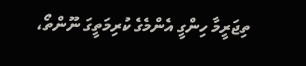ތިޖަރީމާ ހިންގީ އެންމެގެ ކުރިމަތީގަ ނޫންތޯ،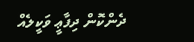ދެންކޮން ދިފާޢީ ވަކީލެއް